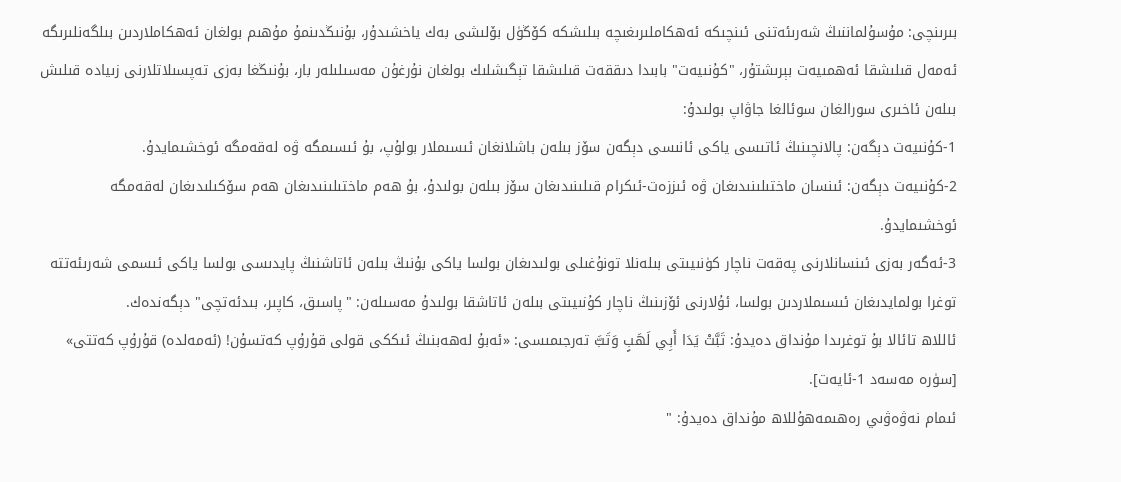بىرىنچى: مۇسۇلماننىڭ شەرىئەتنى ئىنچىكە ئەھكاملىرىغىچە بىلىشكە كۆڭۈل بۆلىشى بەك ياخشىدۇر، بۇنىڭدىنمۇ مۇھىم بولغان ئەھكاملاردىن بىلگەنلىرىگە ئەمەل قىلىشقا ئەھمىيەت بېرىشتۇر، "كۇنىيەت" بابىدا دىققەت قىلىشقا تېگىشلىك بولغان نۇرغۇن مەسىلىلەر بار، بۇنىڭغا بەزى تەپسىلاتلارنى زىيادە قىلىش بىلەن ئاخىرى سورالغان سوئالغا جاۋاپ بولىدۇ:
1-كۇنىيەت دېگەن: پالانچىنىڭ ئاتىسى ياكى ئانىسى دېگەن سۆز بىلەن باشلانغان ئىسىملار بولۇپ، بۇ ئىسىمگە ۋە لەقەمگە ئوخشىمايدۇ.
2-كۇنىيەت دېگەن: ئىنسان ماختىلىنىدىغان ۋە ئىززەت-ئىكرام قىلىنىدىغان سۆز بىلەن بولىدۇ، بۇ ھەم ماختىلىنىدىغان ھەم سۆكىلىدىغان لەقەمگە ئوخشىمايدۇ.
3-ئەگەر بەزى ئىنسانلارنى پەقەت ناچار كۈنىيىتى بىلەنلا تونۇغىلى بولىدىغان بولسا ياكى بۇنىڭ بىلەن ئاتاشنىڭ پايدىسى بولسا ياكى ئىسمى شەرىئەتتە توغرا بولمايدىغان ئىسىملاردىن بولسا، ئۇلارنى ئۆزىنىڭ ناچار كۇنىيىتى بىلەن ئاتاشقا بولىدۇ مەسىلەن: "پاسىق، كاپىر، بىدئەتچى" دېگەندەك.
ئاللاھ تائالا بۇ توغرىدا مۇنداق دەيدۇ: تَبَّتْ يَدَا أَبِي لَهَبٍ وَتَبَّ تەرجىمىسى: «ئەبۇ لەھەبنىڭ ئىككى قولى قۇرۇپ كەتسۇن! (ئەمەلدە) قۇرۇپ كەتتى» [سۈرە مەسەد 1-ئايەت].
ئىمام نەۋەۋىي رەھىمەھۇللاھ مۇنداق دەيدۇ: "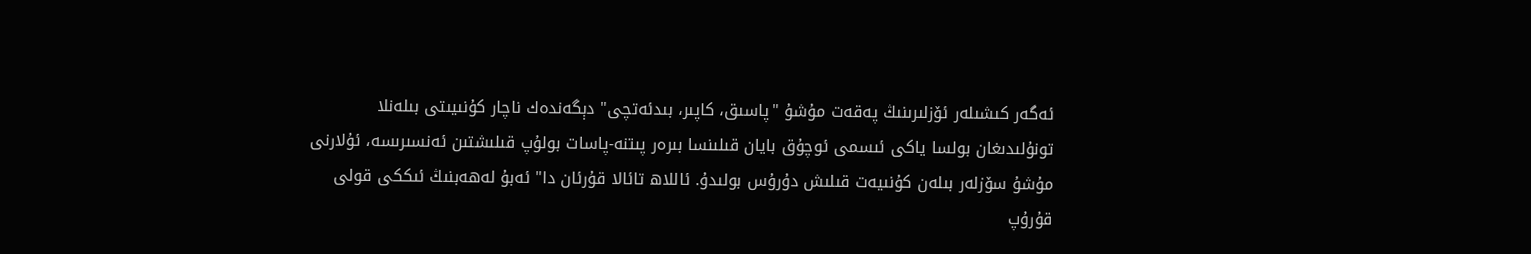ئەگەر كىشىلەر ئۆزلىرىنىڭ پەقەت مۇشۇ "پاسىق، كاپىر، بىدئەتچى" دېگەندەك ناچار كۇنىيىتى بىلەنلا تونۇلىدىغان بولسا ياكى ئىسمى ئوچۇق بايان قىلىنسا بىرەر پىتنە-پاسات بولۇپ قىلىشتىن ئەنسىرىسە، ئۇلارنى مۇشۇ سۆزلەر بىلەن كۇنىيەت قىلىش دۇرۇس بولىدۇ. ئاللاھ تائالا قۇرئان دا" ئەبۇ لەھەبنىڭ ئىككى قولى قۇرۇپ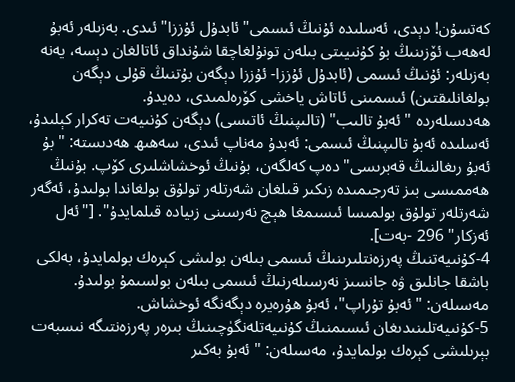كەتسۇن! دېدى، ئەسلىدە ئۇنىڭ ئىسمى"ئابدۇل ئۇززا" ئىدى. بەزىلەر ئەبۇ لەھەب ئۆزىنىڭ بۇ كۇنىيىتى بىلەن تونۇلغاچقا شۇنداق ئاتالغان دېسە، يەنە بەزىلەر: ئۇنىڭ ئىسمى (ئابدۇل ئۇززا- ئۇززا دېگەن بۇتنىڭ قۇلى دېگەن بولغانلىقتىن) ئىسمىنى ئاتاش ياخشى كۆرەلمىدى، دەيدۇ.
ھەدىسلەردە "ئەبۇ تالىب" (تالىپنىڭ ئاتىسى) دېگەن كۇنىيەت تەكرار كېلىدۇ، ئەسلىدە ئەبۇ تالىپنىڭ ئىسمى: ئەبدۇ مەناپ ئىدى، سەھىھ ھەدىستە: "بۇ ئەبۇ رىغالنىڭ قەبرىسى" دەپ كەلگەن، بۇنىڭ ئوخشاشلىرى كۆپ. بۇنىڭ ھەممىسى بىز تەرجىمىدە زىكىر قىلغان شەرتلەر تولۇق بولغاندا بولىدۇ، ئەگەر شەرتلەر تولۇق بولمىسا ئىسىمغا ھېچ نەرسىنى زىيادە قىلمايدۇ". ["ئەل ئەزكار" 296 -بەت].
4-كۇنىيەتنىڭ پەرزەنتلىرىنىڭ ئىسمى بىلەن بولىشى كېرەك بولمايدۇ، بەلكى باشقا جانلىق ۋە جانسىز نەرسىلەرنىڭ ئىسمى بىلەن بولسىمۇ بولىدۇ. مەسىلەن: "ئەبۇ تۇراپ"، ئەبۇ ھۇرەيرە دېگەنگە ئوخشاش.
5-كۇنىيەتلىنىدىغان ئىسىمنىڭ كۇنىيەتلەنگۈچىنىڭ بىرەر پەرزەنتىگە نىسبەت بېرىلىشى كېرەك بولمايدۇ، مەسىلەن: "ئەبۇ بەكىر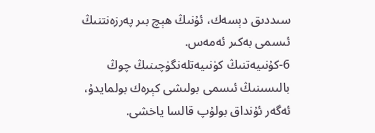سىددىق دېسەك، ئۇنىڭ ھېچ بىر پەرزەنتنىڭ ئىسمى بەكىر ئەمەس.
6-كۇنىيەتنىڭ كۈنىيەتلەنگۈچىنىڭ چوڭ بالىسىنىڭ ئىسمى بولىشى كېرەك بولمايدۇ، ئەگەر ئۇنداق بولۇپ قالسا ياخشى.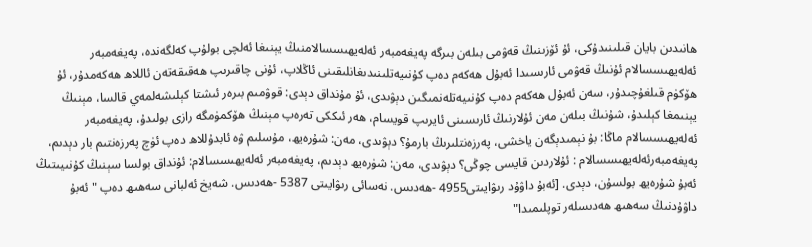ھانىدىن بايان قىلىنىدۇكى، ئۇ ئۆزىنىڭ قەۋمى بىلەن بىرگە پەيغەمبەر ئەلەيھىسسالامنىڭ يېنىغا ئەلچى بولۇپ كەلگەندە، پەيغەمبەر ئەلەيھىسسالام ئۇنىڭ قەۋمى ئارىسىدا ئەبۇل ھەكەم دەپ كۇنىيەتلىنىدىغانلىقىنى ئاڭلاپ، ئۇنى چاقىرىپ ھەقىقەتەن ئاللاھ ھەكەمدۇر، ئۇ ھۆكۈم قىلغۇچىدۇر، سەن ئەبۇل ھەكەم دەپ كۇنىيەتلەنمىگىن دېۋىدى، ئۇ مۇنداق دېدى: قوۋمىم بىرەر ئىشتا كېلىشەلمەي قالسا، مېنىڭ يېنىمغا كېلىدۇ، شۇنىڭ بىلەن مەن ئۇلارنىڭ ئارىسىنى ئايرىپ قويسام، ھەر ئىككى تەرەپ مېنىڭ ھۆكمۈمگە رازى بولىدۇ، پەيغەمبەر ئەلەيھىسسالام ماڭا: بۇ نېمىدېگەن ياخشى، پەرزەنتلىرىڭ بارمۇ؟ دېۋىدى، مەن: شۇرەيھ، مۇسلىم ۋە ئابدۇللاھ دەپ ئۈچ پەرزەنتىم بار دېدىم، پەيغەمبەرئەلەيھىسسالام : ئۇلاردىن قايسى چوڭى؟ دېۋىدى، مەن: شۈرەيھ دېدىم، پەيغەمبەر ئەلەيھىسسالام: ئۇنداق بولسا سېنىڭ كۇنىيىتىڭ ئەبۇ شۇرەيھ بولسۇن، دېدى. [ئەبۇ داۋۇد رىۋايىتى4955 -ھەدىس. نەسائى رىۋايىتى 5387 -ھەدىس. شەيخ ئەلبانى سەھىھ دەپ "ئەبۇ داۋۇدنىڭ سەھىھ ھەدىسلەر توپلىمىدا"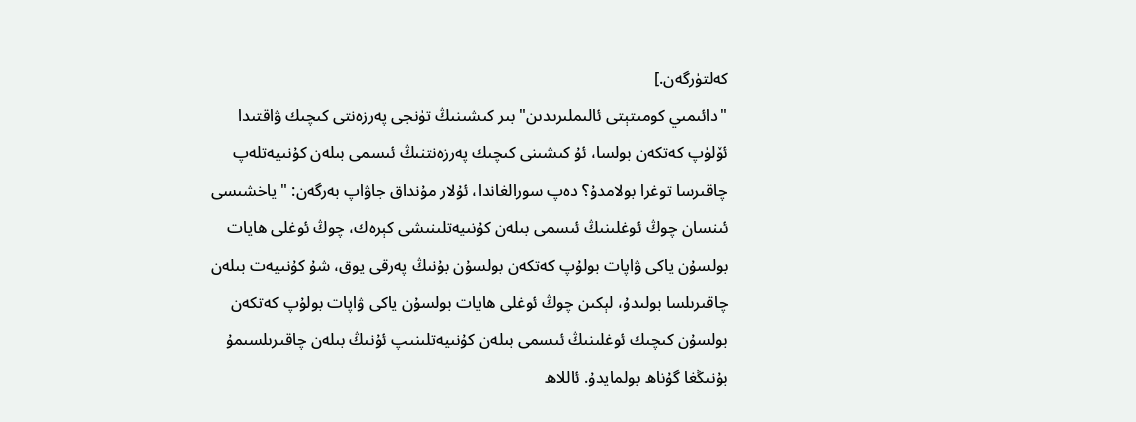كەلتۈرگەن.]
"دائىمىي كومىتېتى ئالىملىرىدىن" بىر كىشىنىڭ تۈنجى پەرزەنتى كىچىك ۋاقتىدا ئۆلۈپ كەتكەن بولسا، ئۇ كىشىنى كىچىك پەرزەنتنىڭ ئىسمى بىلەن كۇنىيەتلەپ چاقىرسا توغرا بولامدۇ؟ دەپ سورالغاندا، ئۇلار مۇنداق جاۋاپ بەرگەن: "ياخشىسى ئىنسان چوڭ ئوغلىنىڭ ئىسمى بىلەن كۇنىيەتلىنىشى كېرەك، چوڭ ئوغلى ھايات بولسۇن ياكى ۋاپات بولۇپ كەتكەن بولسۇن بۇنىڭ پەرقى يوق، شۇ كۇنىيەت بىلەن چاقىرىلسا بولىدۇ، لېكىن چوڭ ئوغلى ھايات بولسۇن ياكى ۋاپات بولۇپ كەتكەن بولسۇن كىچىك ئوغلىنىڭ ئىسمى بىلەن كۇنىيەتلىنىپ ئۇنىڭ بىلەن چاقىرىلسىمۇ بۇنىڭغا گۇناھ بولمايدۇ. ئاللاھ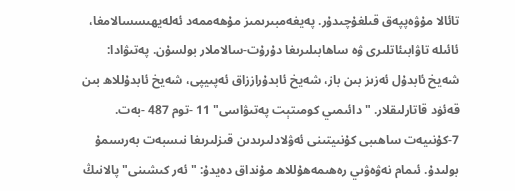تائالا مۇۋەپپەق قىلغۇچىدۇر. پەيغەمبىرىمىز مۇھەممەد ئەلەيھىسسالامغا، ئائىلە تاۋابىئاتلىرى ۋە ساھابىلىرىغا دۇرۇت-سالاملار بولسۇن. پەتىۋادا: شەيخ ئابدۇل ئەزىز بىن باز، شەيخ ئابدۇراززاق ئەپىيپى، شەيخ ئابدۇللاھ بىن قەئۈد قاتارلىقلار. "دائىمىي كومىتېت پەتىۋاسى" 11 -توم 487 -بەت.
7-كۇنىيەت ساھىبى كۇنىيتىنى ئەۋلادلىرىدىن قىزلىرىغا نىسبەت بەرسىمۇ بولىدۇ. ئىمام نەۋەۋىي رەھىمەھۇللاھ مۇنداق دەيدۇ: " ئەر كىشىنى" پالانىڭ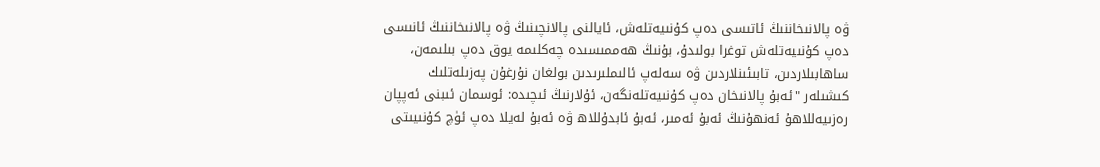ۋە پالانىخاننىڭ ئاتىسى دەپ كۇنىيەتلەش، ئايالنى پالانچىنىڭ ۋە پالانىخاننىڭ ئانىسى دەپ كۇنىيەتلەش توغرا بولىدۇ، بۇنىڭ ھەممىسىدە چەكلىمە يوق دەپ بىلىمەن، ساھابىلاردىن، تابىئىنلاردىن ۋە سەلەپ ئالىملىرىدىن بولغان نۇرغۇن پەزىلەتلىك كىشىلەر "ئەبۇ پالانىخان دەپ كۇنىيەتلەنگەن، ئۇلارنىڭ ئىچىدە: ئوسمان ئىبنى ئەپپان رەزىيەللاھۇ ئەنھۇنىڭ ئەبۇ ئەمىر، ئەبۇ ئابدۇللاھ ۋە ئەبۇ لەيلا دەپ ئۈچ كۇنىيىتى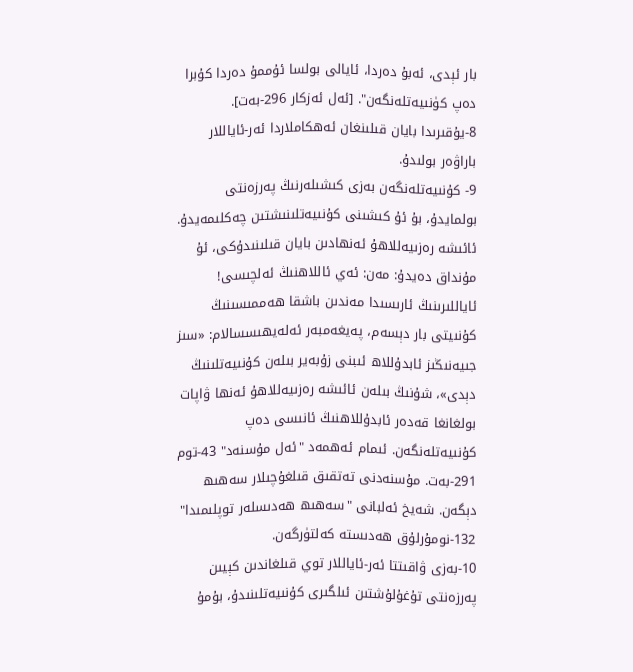بار ئېدى، ئەبۇ دەردا، ئايالى بولسا ئۇممۇ دەردا كۇبرا دەپ كۈنىيەتلەنگەن". [ئەل ئەزكار 296-بەت].
8-يۇقىرىدا بايان قىلىنغان ئەھكاملاردا ئەر-ئاياللار باراۋەر بولىدۇ.
9- كۇنىيەتلەنگەن بەزى كىشىلەرنىڭ پەرزەنتى بولمايدۇ، بۇ ئۇ كىشىنى كۇنىيەتلىنىشتىن چەكلىمەيدۇ.
ئائىشە رەزىيەللاھۇ ئەنھادىن بايان قىلىنىدۇكى، ئۇ مۇنداق دەيدۇ: مەن: ئەي ئاللاھنىڭ ئەلچىسى! ئاياللىرىنىڭ ئارىسىدا مەندىن باشقا ھەممىسىنىڭ كۇنىيتى بار دېسەم، پەيغەمبەر ئەلەيھىسسالام: «سىز جىيەنىڭىز ئابدۇللاھ ئىبنى زۇبەير بىلەن كۇنىيەتلىنىڭ دېدى»، شۇنىڭ بىلەن ئائىشە رەزىيەللاھۇ ئەنھا ۋاپات بولغانغا قەدەر ئابدۇللاھنىڭ ئانىسى دەپ كۇنىيەتلەنگەن. ئىمام ئەھمەد "ئەل مۇسنەد" 43-توم 291-بەت. مۇسنەدنى تەتقىق قىلغۇچىلار سەھىھ دېگەن. شەيخ ئەلبانى "سەھىھ ھەدىسلەر توپلىمىدا" 132-نومۇرلۇق ھەدىستە كەلتۈرگەن.
10-بەزى ۋاقىتتا ئەر-ئاياللار توي قىلغاندىن كېيىن پەرزەنتى تۇغۇلۇشتىن ئىلگىرى كۇنىيەتلىنىدۇ، بۇمۇ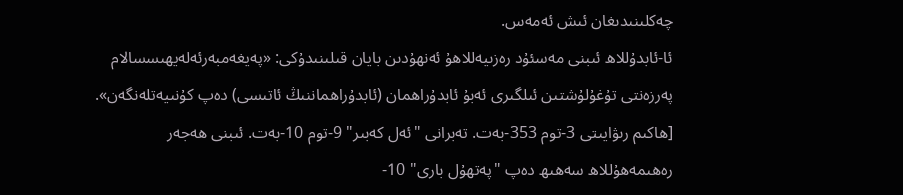چەكلىنىدىغان ئىش ئەمەس.
ئا-ئابدۇللاھ ئىبنى مەسئۇد رەزىيەللاھۇ ئەنھۇدىن بايان قىلىنىدۇكى: «پەيغەمبەرئەلەيھىسسالام پەرزەنتى تۇغۇلۇشتىن ئىلگىرى ئەبۇ ئابدۇراھمان (ئابدۇراھماننىڭ ئاتىسى) دەپ كۇنىيەتلەنگەن». [ھاكىم رىۋايىتى 3-توم 353-بەت. تەبرانى "ئەل كەبىر" 9-توم 10-بەت. ئىبنى ھەجەر رەھىمەھۇللاھ سەھىھ دەپ "پەتھۇل بارى" 10-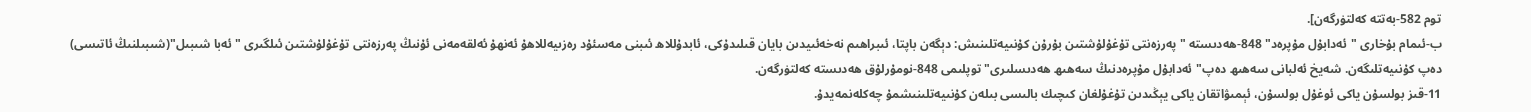توم 582-بەتتە كەلتۈرگەن].
ب-ئىمام بۇخارى "ئەدابۇل مۇپرەد" 848-ھەدىستە " پەرزەنتى تۇغۇلۇشتىن بۇرۇن كۇنىيەتلىنىش: دېگەن باپتا، ئىبراھىم نەخەئىيدىن بايان قىلىدۇكى، ئابدۇللاھ ئىبنى مەسئۇد رەزىيەللاھۇ ئەنھۇ ئەلقەمەنى ئۇنىڭ پەرزەنتى تۇغۇلۇشتىن ئىلگىرى "ئەبا شىبىل"(شىبىلنىڭ ئاتىسى) دەپ كۇنىيەتلىگەن. شەيخ ئەلبانى سەھىھ دەپ"ئەدابۇل مۇپرەدنىڭ سەھىھ ھەدىسلىرى" توپلىمى 848-نومۇرلۇق ھەدىستە كەلتۈرگەن.
11-قىز بولسۇن ياكى ئوغۇل بولسۇن، ئېمىۋاتقان ياكى يېڭىدىن تۇغۇلغان كىچىك بالىسى بىلەن كۇنىيەتلىنىشمۇ چەكلەنمەيدۇ.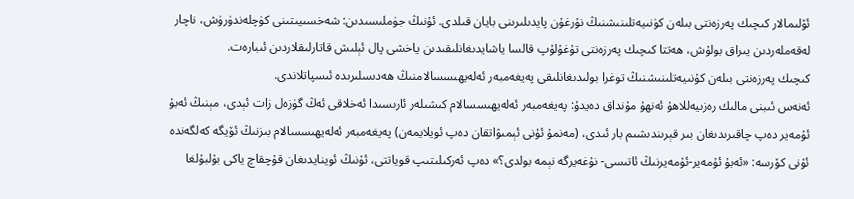ئۆلىمالار كىچىك پەرزەنتى بىلەن كۈنىيەتلىنىشنىڭ نۇرغۇن پايدىلىرىنى بايان قىلدى. ئۇنىڭ جۈملىسىدىن: شەخسىيىتىنى كۈچلەندۈرۈش، ناچار لەقەملەردىن يىراق بولۇش، ھەتتا كىچىك پەرزەنتى تۇغۇلۇپ قالسا ياشايدىغانلىقىدىن ياخشى پال ئېلىش قاتارلىقلاردىن ئىبارەت.
كىچىك پەرزەنتى بىلەن كۇنىيەتلىنىشنىڭ توغرا بولىدىغانلىقى پەيغەمبەر ئەلەيھىسسالامنىڭ ھەدىسلىرىدە ئىسپاتلاندى.
ئەنەس ئىبنى مالىك رەزىيەللاھۇ ئەنھۇ مۇنداق دەيدۇ: پەيغەمبەر ئەلەيھىسسالام كىشىلەر ئارىسىدا ئەخلاقى ئەڭ گۈزەل زات ئېدى، مېنىڭ ئەبۇ ئۇمەير دەپ چاقىرىدىغان بىر قېرىندىشىم بار ئىدى، (مەنمۇ ئۇنى ئېمىۋاتقان دەپ ئويلايمەن) پەيغەمبەر ئەلەيھىسسالام بىزنىڭ ئۆيگە كەلگەندە ئۇنى كۆرسە: «ئەبۇ ئۇمەير-ئۇمەيرنىڭ ئاتىسى- نۇغەيرگە نېمە بولدى؟» دەپ ئەركىلىتىپ قوياتتى، ئۇنىڭ ئوينايدىغان قۇچقاچ ياكى بۇلبۇلغا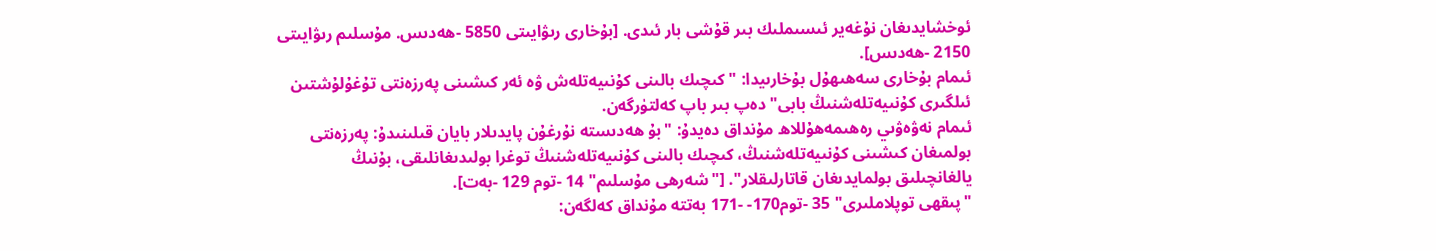ئوخشايدىغان نۇغەير ئىسىملىك بىر قۇشى بار ئىدى. [بۇخارى رىۋايىتى 5850 -ھەدىس. مۇسلىم رىۋايىتى 2150 -ھەدىس].
ئىمام بۇخارى سەھىھۇل بۇخارىيدا: " كىچىك بالىنى كۇنىيەتلەش ۋە ئەر كىشىنى پەرزەنتى تۇغۇلۇشتىن ئىلگىرى كۇنىيەتلەشنىڭ بابى" دەپ بىر باپ كەلتۈرگەن.
ئىمام نەۋەۋىي رەھىمەھۇللاھ مۇنداق دەيدۇ: "بۇ ھەدىستە نۇرغۇن پايدىلار بايان قىلىنىدۇ: پەرزەنتى بولمىغان كىشىنى كۇنىيەتلەشنىڭ، كىچىك بالىنى كۇنىيەتلەشنىڭ توغرا بولىدىغانلىقى، بۇنىڭ يالغانچىلىق بولمايدىغان قاتارلىقلار". ["شەرھى مۇسلىم" 14 -توم 129 -بەت].
"پىقھى توپلاملىرى" 35 -توم170- -171 بەتتە مۇنداق كەلگەن: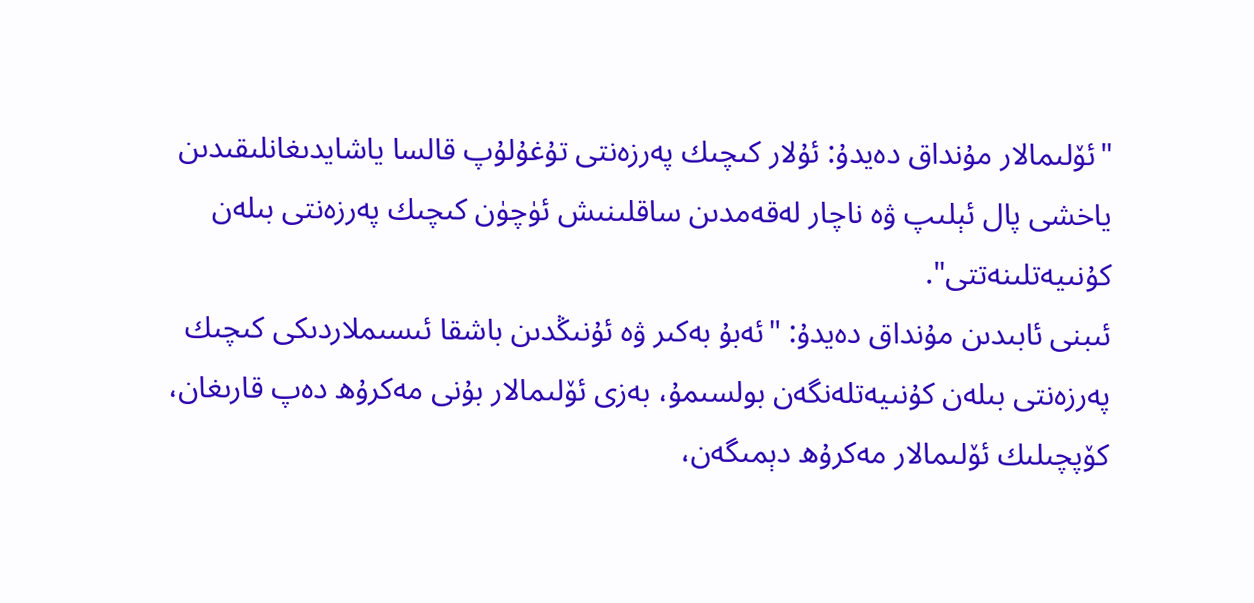"ئۆلىمالار مۇنداق دەيدۇ: ئۇلار كىچىك پەرزەنتى تۇغۇلۇپ قالسا ياشايدىغانلىقىدىن ياخشى پال ئېلىپ ۋە ناچار لەقەمدىن ساقلىنىش ئۈچۈن كىچىك پەرزەنتى بىلەن كۇنىيەتلىنەتتى".
ئىبنى ئابىدىن مۇنداق دەيدۇ: "ئەبۇ بەكىر ۋە ئۇنىڭدىن باشقا ئىسىملاردىكى كىچىك پەرزەنتى بىلەن كۇنىيەتلەنگەن بولسىمۇ، بەزى ئۆلىمالار بۇنى مەكرۇھ دەپ قارىغان، كۆپچىلىك ئۆلىمالار مەكرۇھ دېمىگەن،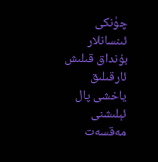چۈنكى ئىنسانلار بۇنداق قىلىش ئارقىلىق ياخشى پال ئېلىشنى مەقسەت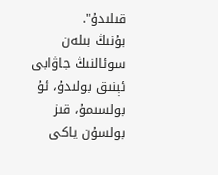قىلىدۇ".
بۇنىڭ بىلەن سوئالنىڭ جاۋابى ئېنىق بولىدۇ، ئۇ بولسىمۇ، قىز بولسۇن ياكى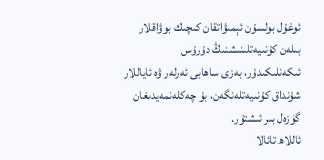ئوغۇل بولسۇن ئېمىۋاتقان كىچىك بوۋاقلار بىلەن كۇنىيەتلىنىشنىڭ دۇرۇس ئىكەنلىكىدۇر، بەزى ساھابى ئەرلەر ۋە ئاياللار شۇنداق كۇنىيەتلەنگەن، بۇ چەكلەنمەيدىغان گۈزەل بىر ئىشتۇر.
ئاللاھ تائالا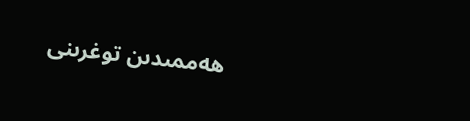ھەممىدىن توغرىنى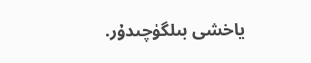ياخشى بىلگۈچىدۇر.